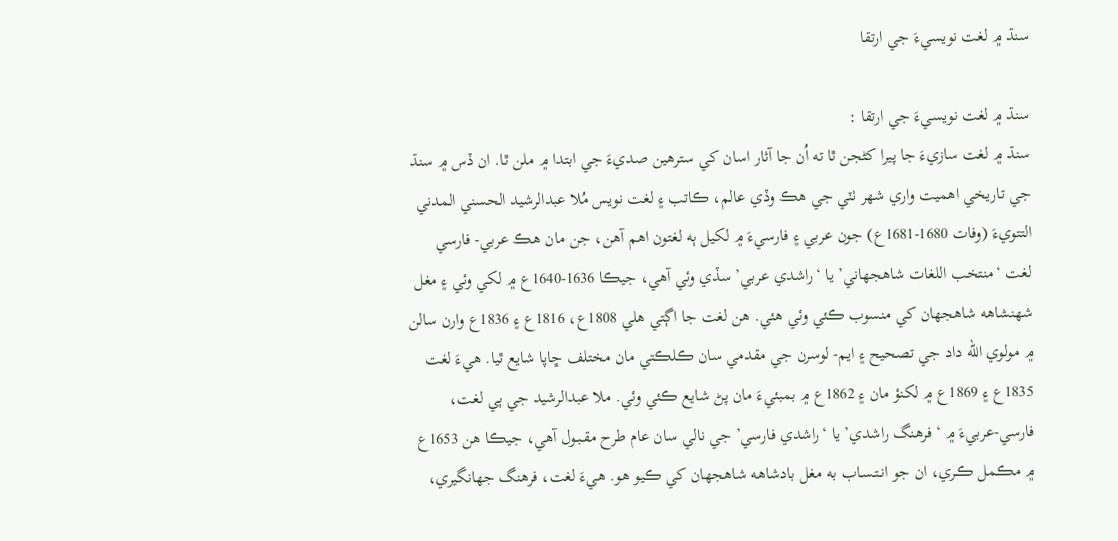سنڌ ۾ لغت نويسيءَ جي ارتقا

سنڌ ۾ لغت نويسيءَ جي ارتقا :
سنڌ ۾ لغت سازيءَ جا پيرا کڻجن ٿا ته اُن جا آثار اسان کي سترهين صديءَ جي ابتدا ۾ ملن ٿا. ان ڏس ۾ سنڌ جي تاريخي اهميت واري شهر ٺٽي جي هڪ وڏي عالم، ڪاتب ۽ لغت نويس مُلا عبدالرشيد الحسني المدني التتويءَ (وفات 1680-1681ع) جون عربي ۽ فارسيءَ ۾ لکيل ٻه لغتون اهم آهن، جن مان هڪ عربي- فارسي لغت ‘منتخب اللغات شاهجهاني’ يا ‘راشدي عربي’ سڏي وئي آهي، جيڪا 1636-1640ع ۾ لکي وئي ۽ مغل شهنشاهه شاهجهان کي منسوب ڪئي وئي هئي. هن لغت جا اڳتي هلي 1808ع، 1816ع ۽ 1836ع وارن سالن ۾ مولوي الله داد جي تصحيح ۽ ايم- لوسرن جي مقدمي سان ڪلڪتي مان مختلف ڇاپا شايع ٿيا. هيءَ لغت 1835ع ۽ 1869ع ۾ لکنؤ مان ۽ 1862ع ۾ بمبئيءَ مان پڻ شايع ڪئي وئي. ملا عبدالرشيد جي ٻي لغت، فارسي-عربيءَ ۾ ‘فرهنگ راشدي’ يا ‘راشدي فارسي’ جي نالي سان عام طرح مقـبـول آهي، جيڪا هن 1653ع ۾ مڪمل ڪـري، ان جو انـتـسـاب به مغل بادشاهه شاهجهان کي ڪيو هو. هيءَ لغت، فرهنگ جهانگيري،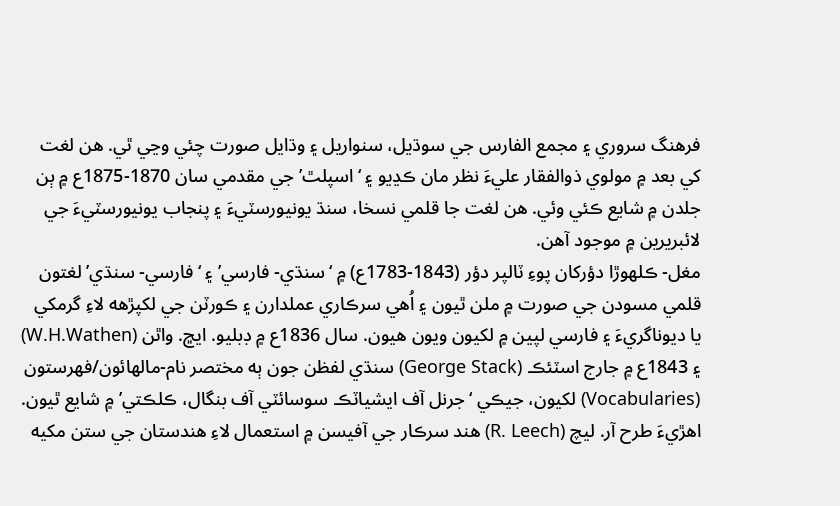فرهنگ سروري ۽ مجمع الفارس جي سوڌيل، سنواريل ۽ وڌايل صورت چئي وڃي ٿي. هن لغت کي بعد ۾ مولوي ذوالفقار عليءَ نظر مان ڪڍيو ۽ ‘اسپلٿ’ جي مقدمي سان 1870-1875ع ۾ ٻن جلدن ۾ شايع ڪئي وئي. هن لغت جا قلمي نسخا، سنڌ يونيورسٽيءَ ۽ پنجاب يونيورسٽيءَ جي لائبريرين ۾ موجود آهن.
مغل- ڪلهوڙا دؤرکان پوءِ ٽالپر دؤر (1843-1783ع) ۾ ‘سنڌي- فارسي’ ۽ ‘فارسي- سنڌي’ لغتون قلمي مسودن جي صورت ۾ ملن ٿيون ۽ اُهي سرڪاري عملدارن ۽ ڪورٽن جي لکپڙهه لاءِ گرمکي يا ديوناگريءَ ۽ فارسي لپين ۾ لکيون ويون هيون. سال 1836ع ۾ ڊبليو. ايڇ. واٿن (W.H.Wathen) ۽ 1843ع ۾ جارج اسٽئڪ (George Stack) سنڌي لفظن جون ٻه مختصر نام-مالهائون/فهرستون (Vocabularies) لکيون، جيڪي ‘جرنل آف ايشياٽڪ سوسائٽي آف بنگال، ڪلڪتي’ ۾ شايع ٿيون. اهڙيءَ طرح آر. ليچ (R. Leech) هند سرڪار جي آفيسن ۾ استعمال لاءِ هندستان جي ستن مکيه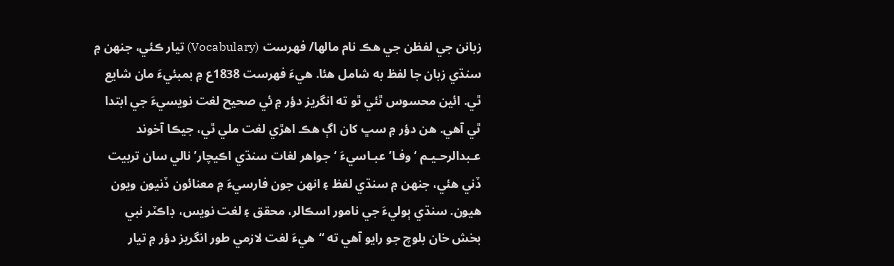زبانن جي لفظن جي هڪ نام مالها/ فهرست (Vocabulary) تيار ڪئي، جنهن ۾ سنڌي زبان جا لفظ به شامل هئا. هيءَ فهرست 1838ع ۾ بمبئيءَ مان شايع ٿي. ائين محسوس ٿئي ٿو ته انگريز دؤر ۾ ئي صحيح لغت نويسيءَ جي ابتدا ٿي آهي. هن دؤر ۾ سڀ کان اڳ هڪ اهڙي لغت ملي ٿي، جيڪا آخوند عـبدالرحـيـم ‘وفـا’ عبـاسيءَ ‘جواهر لغات سنڌي اڪيچار’ نالي سان تربيت ڏني هئي، جنهن ۾ سنڌي لفظ ۽ انهن جون فارسيءَ ۾ معنائون ڏنيون ويون هيون. سنڌي ٻوليءَ جي نامور اسڪالر، محقق ۽ لغت نويس، ڊاڪٽر نبي بخش خان بلوچ جو رايو آهي ته “هيءَ لغت لازمي طور انگريز دؤر ۾ تيار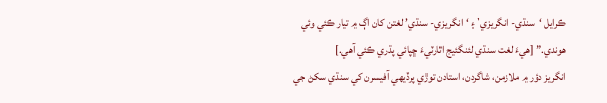ڪرايل ‘سنڌي- انگريزي’ ۽ ‘انگريزي- سنڌي’ لغتن کان اڳ ۾ تيار ڪئي وئي هوندي.” [هيءَ لغت سنڌي لئنگئيج اٿارٽيءَ ڇپائي پڌري ڪئي آهي.]
انگريز دؤر ۾ ملازمن، شاگردن، استادن توڙي پرڏيهي آفيسرن کي سنڌي سکڻ جي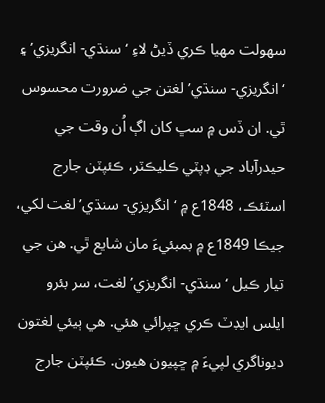سهولت مهيا ڪري ڏيڻ لاءِ ‘سنڌي- انگريزي’ ۽ ‘انگريزي- سنڌي’ لغتن جي ضرورت محسوس ٿي. ان ڏس ۾ سڀ کان اڳ اُن وقت جي حيدرآباد جي ڊپٽي ڪليڪٽر، ڪئپٽن جارج اسٽئڪ، 1848ع ۾ ‘انگريزي- سنڌي’ لغت لکي، جيڪا 1849ع ۾ بمبئيءَ مان شايع ٿي. هن جي تيار ڪيل ‘سنڌي- انگريزي’ لغت، سر بئرو ايلس ايڊٽ ڪري ڇپرائي هئي. هي ٻيئي لغتون ديوناگري لپيءَ ۾ ڇپيون هيون. ڪئپٽن جارج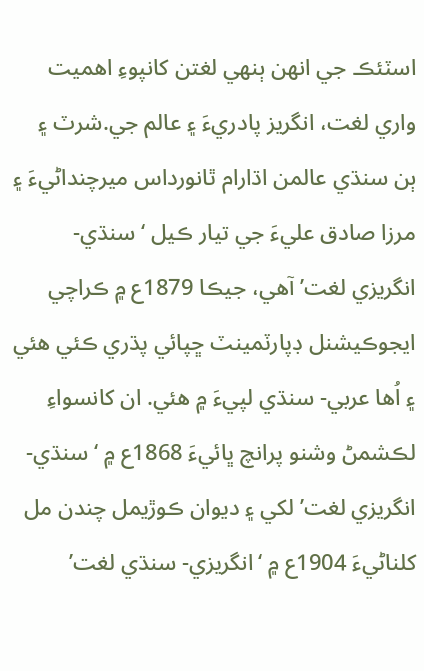اسٽئڪ جي انهن ٻنهي لغتن کانپوءِ اهميت واري لغت، انگريز پادريءَ ۽ عالم جي.شرٽ ۽ ٻن سنڌي عالمن اڌارام ٿانورداس ميرچنداڻيءَ ۽ مرزا صادق عليءَ جي تيار ڪيل ‘سنڌي- انگريزي لغت’ آهي، جيڪا 1879ع ۾ ڪراچي ايجوڪيشنل ڊپارٽمينٽ ڇپائي پڌري ڪئي هئي ۽ اُها عربي- سنڌي لپيءَ ۾ هئي. ان کانسواءِ لڪشمڻ وشنو پرانچ ڀائيءَ 1868ع ۾ ‘سنڌي- انگريزي لغت’ لکي ۽ ديوان ڪوڙيمل چندن مل کلناڻيءَ 1904ع ۾ ‘انگريزي- سنڌي لغت’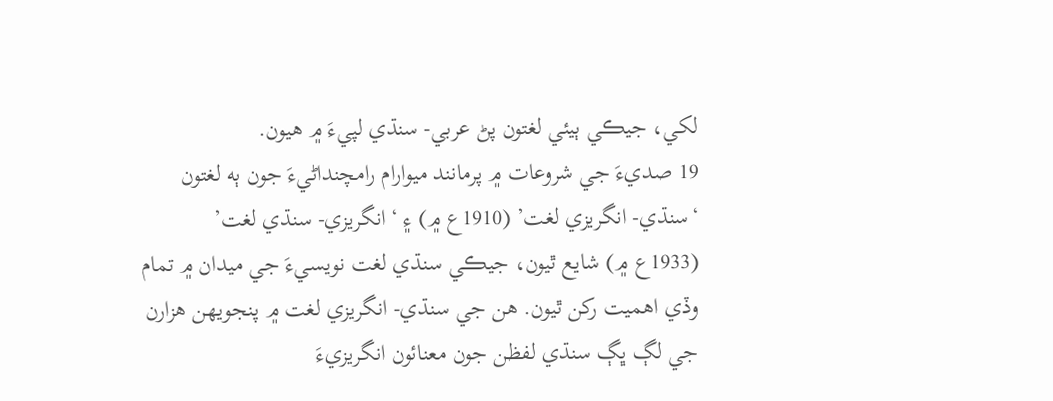لکي، جيڪي ٻيئي لغتون پڻ عربي- سنڌي لپيءَ ۾ هيون.
19 صديءَ جي شروعات ۾ پرمانند ميوارام رامچنداڻيءَ جون ٻه لغتون ‘سنڌي- انگريزي لغت’ (1910ع ۾) ۽ ‘انگريزي- سنڌي لغت’
(1933ع ۾) شايع ٿيون، جيڪي سنڌي لغت نويسيءَ جي ميدان ۾ تمام وڏي اهميت رکن ٿيون. هن جي سنڌي- انگريزي لغت ۾ پنجويهن هزارن جي لڳ ڀڳ سنڌي لفظن جون معنائون انگريزيءَ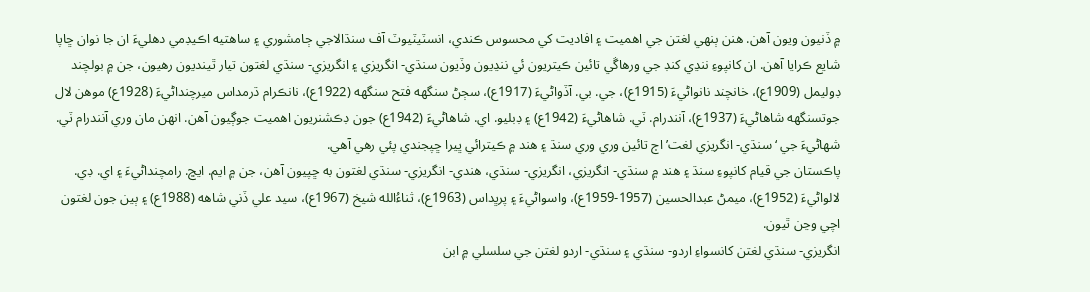۾ ڏنيون ويون آهن. هنن ٻنهي لغتن جي اهميت ۽ افاديت کي محسوس ڪندي، انسٽيٽيوٽ آف سنڌالاجي ڄامشوري ۽ ساهتيه اڪيڊمي دهليءَ ان جا نوان ڇاپا شايع ڪرايا آهن. ان کانپوءِ ننڍي کنڊ جي ورهاڱي تائين ڪيتريون ئي ننڍيون وڏيون سنڌي- انگريزي ۽ انگريزي- سنڌي لغتون تيار ٿينديون رهيون، جن ۾ بولچند ڊوليمل (1909ع)، خانچند نانواڻيءَ (1915ع)، جي. بي. آڏواڻيءَ (1917ع)، سڄڻ سنگهه فتح سنگهه (1922ع)، نانڪرام ڌرمداس ميرچنداڻيءَ (1928ع) موهن لال جوتسنگهه شاهاڻيءَ (1937ع)، آنندرام. ٽي. شاهاڻيءَ (1942ع) ۽ ڊبليو. اي. شاهاڻيءَ (1942ع) جون ڊڪشنريون اهميت جوڳيون آهن. انهن مان وري آنندرام ٽي. شهاڻيءَ جي ‘سنڌي- انگريزي لغت’ اڄ تائين وري وري سنڌ ۽ هند ۾ ڪيترائي ڀيرا ڇپجندي پئي رهي آهي.
پاڪستان جي قيام کانپوءِ سنڌ ۽ هند ۾ سنڌي- انگريزي، انگريزي- سنڌي، هندي- انگريزي- سنڌي لغتون به ڇپيون آهن، جن ۾ ايم. ايڇ. رامچنداڻيءَ ۽ اي. ڊي. لالواڻيءَ (1952ع)، ميمڻ عبدالحسين (1957-1959ع)، واسواڻيءَ ۽ پرڀداس (1963ع)، ثناءُالله شيخ (1967ع)، سيد علي ڏني شاهه (1988ع) ۽ ٻين جون لغتون اچي وڃن ٿيون.
انگريزي- سنڌي لغتن کانسواءِ اردو- سنڌي ۽ سنڌي- اردو لغتن جي سلسلي ۾ ابن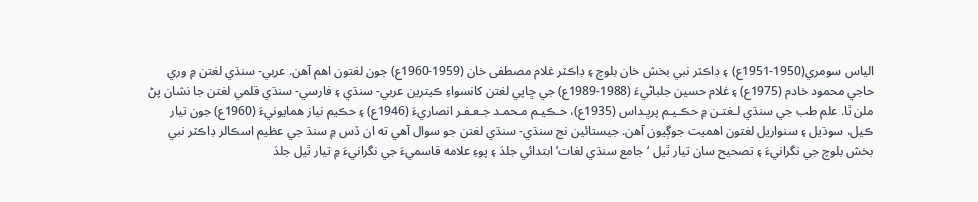الياس سومري(1950-1951ع) ۽ ڊاڪٽر نبي بخش خان بلوچ ۽ ڊاڪٽر غلام مصطفى خان (1959-1960ع) جون لغتون اهم آهن. عربي- سنڌي لغتن ۾ وري حاجي محمود خادم (1975ع) ۽ غلام حسين جلباڻيءَ (1988-1989ع) جي ڇاپي لغتن کانسواءِ ڪيترين عربي- سنڌي ۽ فارسي- سنڌي قلمي لغتن جا نشان پڻ ملن ٿا. علم طب جي سنڌي لـغتـن ۾ حڪـيـم پرڀـداس (1935ع)، حـڪيـم مـحمـد جـعـفـر انصاريءَ (1946ع) ۽ حڪيم نياز همايونيءَ (1960ع) جون تيار ڪيل، سوڌيل ۽ سنواريل لغتون اهميت جوڳيون آهن. جيستائين نج سنڌي- سنڌي لغتن جو سوال آهي ته ان ڏس ۾ سنڌ جي عظيم اسڪالر ڊاڪٽر نبي بخش بلوچ جي نگرانيءَ ۽ تصحيح سان تيار ٿيل ‘جامع سنڌي لغات’ ابتدائي جلدَ ۽ پوءِ علامه قاسميءَ جي نگرانيءَ ۾ تيار ٿيل جلدَ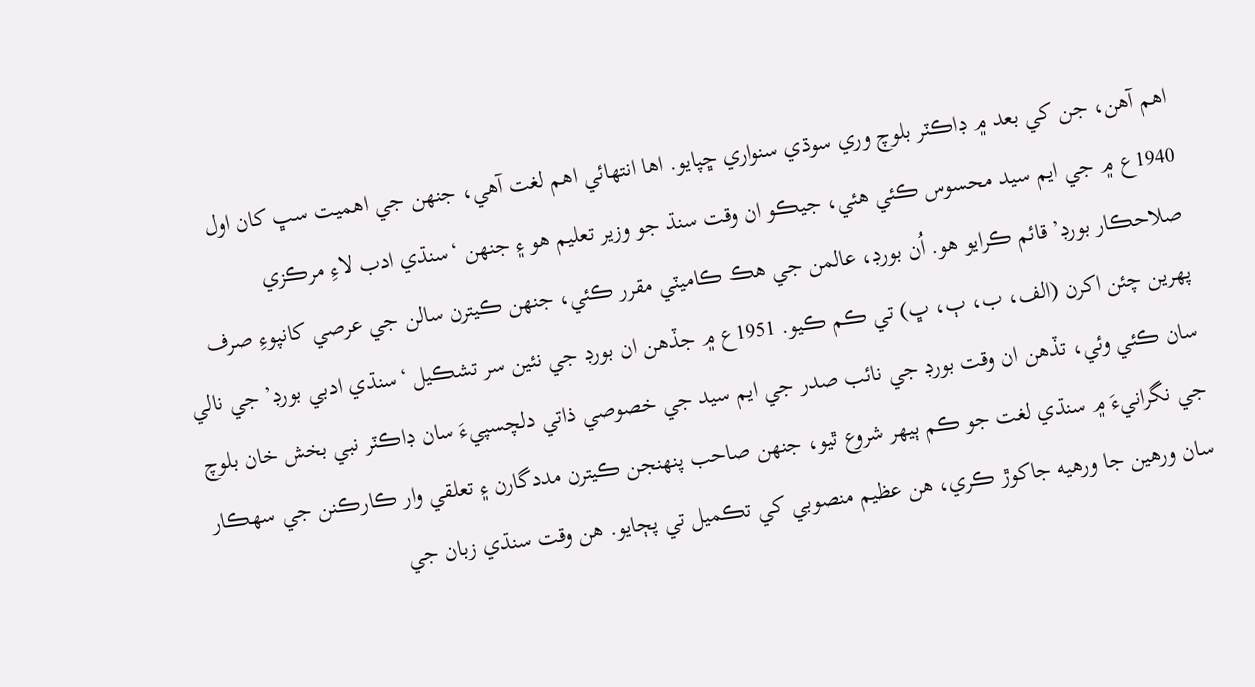اهم آهن، جن کي بعد ۾ ڊاڪٽر بلوچ وري سوڌي سنواري ڇپايو. اها انتهائي اهم لغت آهي، جنهن جي اهميت سڀ کان اول 1940ع ۾ جي ايم سيد محسوس ڪئي هئي، جيڪو ان وقت سنڌ جو وزير تعليم هو ۽ جنهن ‘سنڌي ادب لاءِ مرڪزي صلاحڪار بورڊ’ قائم ڪرايو هو. اُن بورڊ، عالمن جي هڪ ڪاميٽي مقرر ڪئي، جنهن ڪيترن سالن جي عرصي کانپوءِ صرف پهرين چئن اکرن (الف، ب، ٻ، ڀ) تي ڪم ڪيو. 1951ع ۾ جڏهن ان بورڊ جي نئين سر تشڪيل ‘سنڌي ادبي بورڊ’ جي نالي سان ڪئي وئي، تڏهن ان وقت بورڊ جي نائب صدر جي ايم سيد جي خصوصي ذاتي دلچسپيءَ سان ڊاڪٽر نبي بخش خان بلوچ جي نگرانيءَ ۾ سنڌي لغت جو ڪم ٻيهر شروع ٿيو، جنهن صاحب پنهنجن ڪيترن مددگارن ۽ تعلقي وار ڪارڪنن جي سهڪار سان ورهين جا ورهيه جاکوڙ ڪري، هن عظيم منصوبي کي تڪميل تي پڄايو. هن وقت سنڌي زبان جي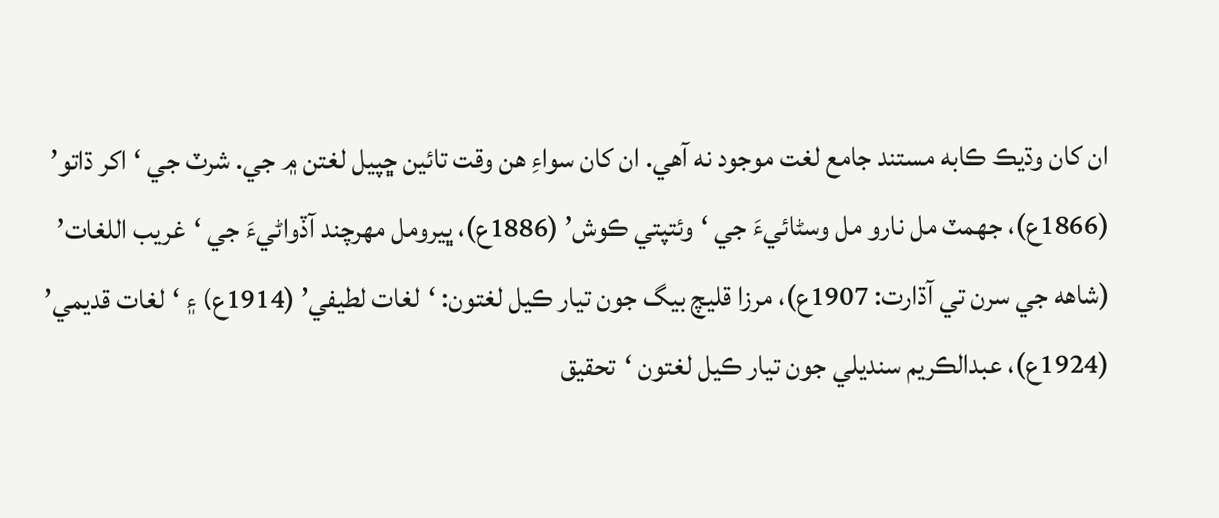ان کان وڌيڪ ڪابه مستند جامع لغت موجود نه آهي. ان کان سواءِ هن وقت تائين ڇپيل لغتن ۾ جي. شرٽ جي ‘اکر ڌاتو’ (1866ع)، جهمٽ مل نارو مل وسڻائيءَ جي ‘وئتپتي ڪوش’ (1886ع)، ڀيرومل مهرچند آڏواڻيءَ جي ‘غريب اللغات’ (شاهه جي سرن تي آڌارت: 1907ع)، مرزا قليچ بيگ جون تيار ڪيل لغتون: ‘لغات لطيفي’ (1914ع) ۽ ‘لغات قديمي’ (1924ع)، عبدالڪريم سنديلي جون تيار ڪيل لغتون ‘تحقيق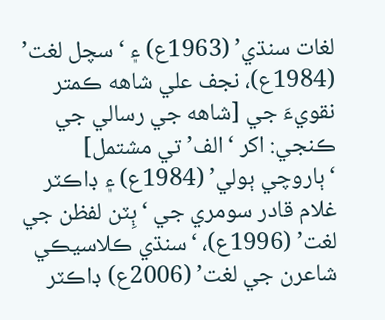لغات سنڌي’ (1963ع) ۽ ‘سچل لغت’ (1984ع)، نجف علي شاهه ڪمتر نقويءَ جي [شاهه جي رسالي جي ڪنجي: اکر ‘الف’ تي مشتمل] ‘ٻاروچي ٻولي’ (1984ع) ۽ ڊاڪٽر غلام قادر سومري جي ‘ٻِٽن لفظن جي لغت’ (1996ع)، ‘سنڌي ڪلاسيڪي شاعرن جي لغت’ (2006ع) ڊاڪٽر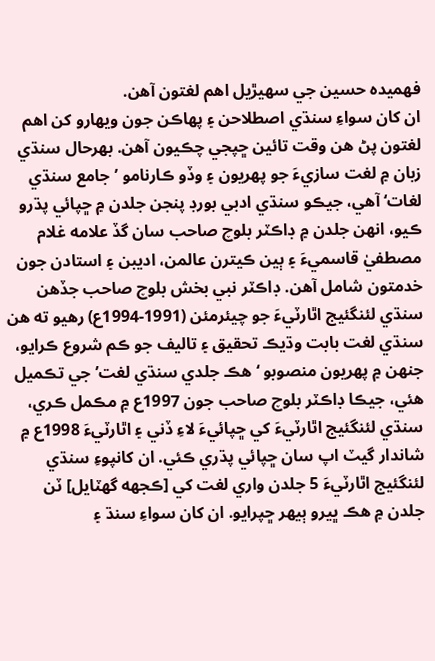فهميده حسين جي سهيڙيل اهم لغتون آهن.
ان کان سواءِ سنڌي اصطلاحن ۽ پهاڪن جون ويهارو کن اهم لغتون پڻ هن وقت تائين ڇپجي چڪيون آهن. بهرحال سنڌي زبان ۾ لغت سازيءَ جو پهريون ۽ وڏو ڪارنامو ’جامع سنڌي لغات‘ آهي، جيڪو سنڌي ادبي بورڊ پنجن جلدن ۾ ڇپائي پڌرو ڪيو، انهن جلدن ۾ ڊاڪٽر بلوچ صاحب سان گڏ علامه غلام مصطفيٰ قاسميءَ ۽ ٻين ڪيترن عالمن، اديبن ۽ استادن جون خدمتون شامل آهن. ڊاڪٽر نبي بخش بلوچ صاحب جڏهن سنڌي لئنگئيج اٿارٽيءَ جو چيئرمئن (1991-1994ع) رهيو ته هن سنڌي لغت بابت وڌيڪ تحقيق ۽ تاليف جو ڪم شروع ڪرايو، جنهن ۾ پهريون منصوبو ‘هڪ جلدي سنڌي لغت’ جي تڪميل هئي، جيڪا ڊاڪٽر بلوچ صاحب جون 1997ع ۾ مڪمل ڪري، سنڌي لئنگئيج اٿارٽيءَ کي ڇپائيءَ لاءِ ڏني ۽ اٿارٽيءَ 1998ع ۾ شاندار گيٽ اپ سان ڇپائي پڌري ڪئي. ان کانپوءِ سنڌي لئنگئيج اٿارٽيءَ 5 جلدن واري لغت کي [ڪجهه گهٽايل] ٽن جلدن ۾ هڪ ڀيرو ٻيهر ڇپرايو. ان کان سواءِ سنڌ ۽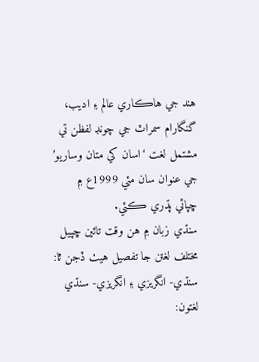هند جي هاڪاري عالم ۽ اديب، گنگارام سمراٽ جي چونڊ لفظن تي مشتمل لغت ‘اسان کي متان وساريو’ جي عنوان سان مئي 1999ع ۾ ڇپائي پڌري ڪئي.
سنڌي زبان ۾ هن وقت تائين ڇپيل مختلف لغتن جا تفصيل هيٺ ڏجن ٿا:
سنڌي- انگريزي ۽ انگريزي- سنڌي لغتون: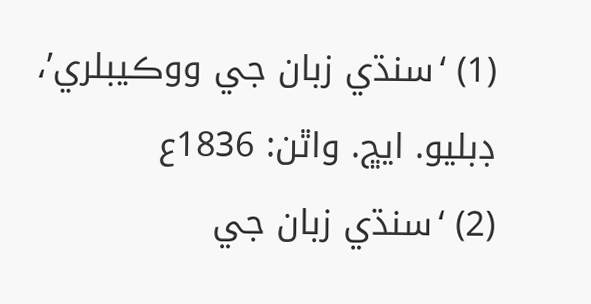(1) ‘سنڌي زبان جي ووڪيبلري’، ڊبليو. ايڇ. واٿن: 1836ع
(2) ‘سنڌي زبان جي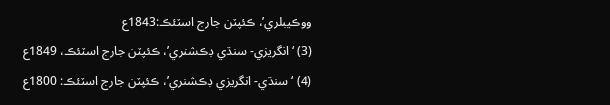ووڪيبلري’، ڪئپٽن جارج اسٽئڪ:1843ع
(3) ‘انگريزي- سنڌي ڊڪشنري’، ڪئپٽن جارج اسٽئڪ، 1849ع
(4) ‘سنڌي- انگريزي ڊڪشنري’، ڪئپٽن جارج اسٽئڪ: 1800ع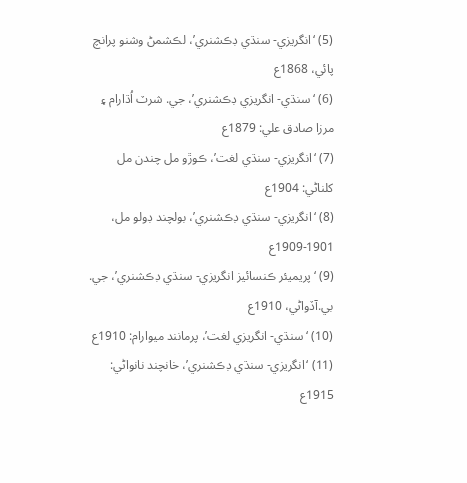(5) ‘انگريزي- سنڌي ڊڪشنري’، لڪشمڻ وشنو پرانچ پائي، 1868ع
(6) ‘سنڌي- انگريزي ڊڪشنري’، جي. شرٽ اُڌارام ۽ مرزا صادق علي: 1879ع
(7) ‘انگريزي- سنڌي لغت’، ڪوڙو مل چندن مل کلناڻي: 1904ع
(8) ‘انگريزي- سنڌي ڊڪشنري’، بولچند ڊولو مل، 1901-1909ع
(9) ‘پريميئر ڪنسائيز انگريزي- سنڌي ڊڪشنري’، جي. بي.آڏواڻي، 1910ع
(10) ‘سنڌي- انگريزي لغت’، پرمانند ميوارام: 1910ع
(11) ‘انگريزي- سنڌي ڊڪشنري’، خانچند نانواڻي: 1915ع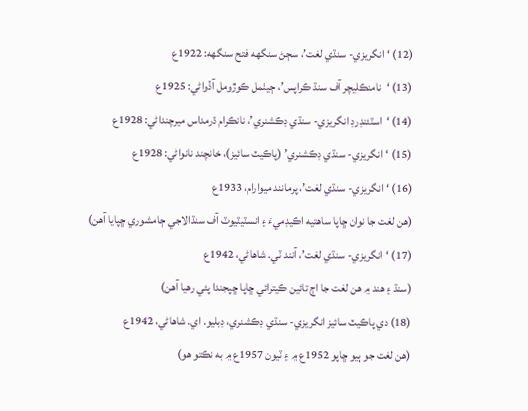(12) ‘انگريزي- سنڌي لغت’، سڄڻ سنگهه فتح سنگهه: 1922ع
(13) ‘نامنڪليچر آف سنڌ ڪراپس’، ڄيٺمل ڪوڙومل آڏواڻي: 1925ع
(14) ‘اسٽئنڊرڊ انگريزي- سنڌي ڊڪشنري’، نانڪرام ڌرمداس ميرچنداڻي: 1928ع
(15) ‘انگريزي- سنڌي ڊڪشنري’ (پاڪيٽ سائيز)، خانچند نانواڻي: 1928ع
(16) ‘انگريزي- سنڌي لغت’، پرمانند ميوارام، 1933ع
(هن لغت جا نوان ڇاپا ساهتيه اڪيڊميءَ ۽ انسٽيٽيوٽ آف سنڌالاجي ڄامشوري ڇپايا آهن)
(17) ‘انگريزي- سنڌي لغت’، آنند ٽي. شاهاڻي، 1942ع
(سنڌ ۽ هند ۾ هن لغت جا اڄ تائين ڪيترائي ڇاپا ڇپجندا پئي رهيا آهن)
(18) دي پاڪيٽ سائيز انگريزي- سنڌي ڊڪشنري، ڊبليو. اي. شاهاڻي، 1942ع
(هن لغت جو ٻيو ڇاپو 1952ع ۾ ۽ ٽيون 1957ع ۾ به نڪتو هو)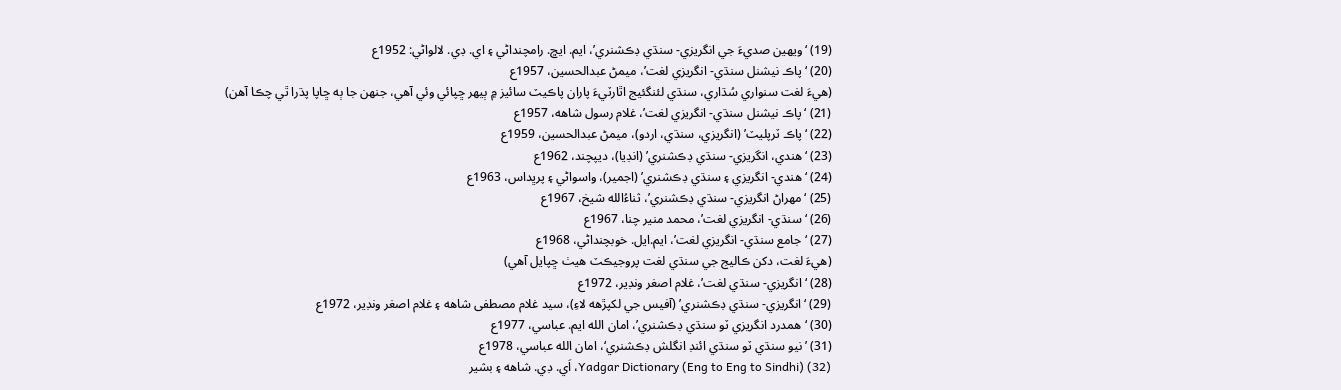(19) ‘ويهين صديءَ جي انگريزي- سنڌي ڊڪشنري’، ايم. ايڇ. رامچنداڻي ۽ اي. ڊي. لالواڻي: 1952ع
(20) ‘پاڪ نيشنل سنڌي- انگريزي لغت’، ميمڻ عبدالحسين، 1957ع
(هيءَ لغت سنواري سُڌاري، سنڌي لئنگئيج اٿارٽيءَ پاران پاڪيٽ سائيز ۾ ٻيهر ڇپائي وئي آهي، جنهن جا ٻه ڇاپا پڌرا ٿي چڪا آهن)
(21) ‘پاڪ نيشنل سنڌي- انگريزي لغت’، غلام رسول شاهه، 1957ع
(22) ‘پاڪ ٽرپليٽ’ (انگريزي، سنڌي، اردو)، ميمڻ عبدالحسين، 1959ع
(23) ‘هندي، انگريزي- سنڌي ڊڪشنري’ (انڊيا)، ديپچند، 1962ع
(24) ‘هندي- انگريزي ۽ سنڌي ڊڪشنري’ (اجمير)، واسواڻي ۽ پرڀداس، 1963ع
(25) ‘مهراڻ انگريزي- سنڌي ڊڪشنري’، ثناءُالله شيخ، 1967ع
(26) ‘سنڌي- انگريزي لغت’، محمد منير چنا، 1967ع
(27) ‘جامع سنڌي- انگريزي لغت’، ايم.ايل. خوبچنداڻي، 1968ع
(هيءَ لغت، دکن ڪاليج جي سنڌي لغت پروجيڪٽ هيٺ ڇپايل آهي)
(28) ‘انگريزي- سنڌي لغت’، غلام اصغر ونڊير، 1972ع
(29) ‘انگريزي- سنڌي ڊڪشنري’ (آفيس جي لکپڙهه لاءِ)، سيد غلام مصطفى شاهه ۽ غلام اصغر ونڊير، 1972ع
(30) ‘همدرد انگريزي ٽو سنڌي ڊڪشنري’، امان الله ايم. عباسي، 1977ع
(31) ’نيو سنڌي ٽو سنڌي ائنڊ انگلش ڊڪشنري‘، امان الله عباسي، 1978ع
(32) Yadgar Dictionary (Eng to Eng to Sindhi)، اَي. ڊي. شاهه ۽ بشير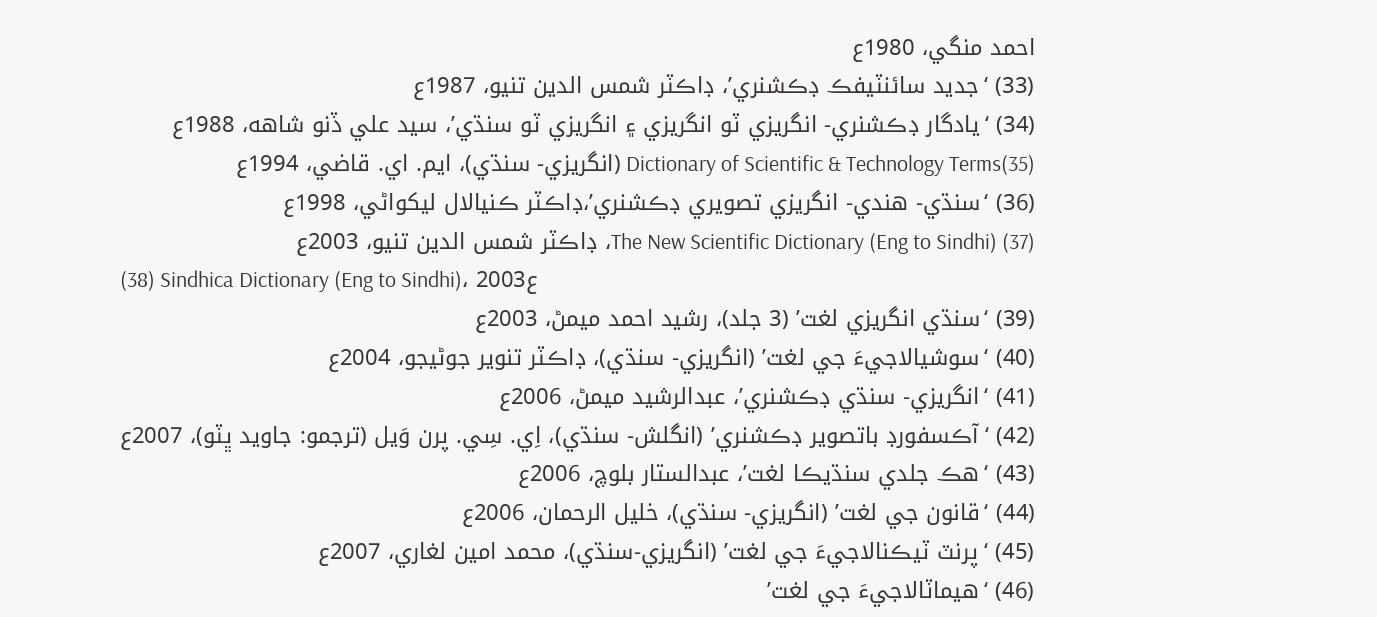احمد منگي، 1980ع
(33) ‘جديد سائنٽيفڪ ڊڪشنري’، ڊاڪٽر شمس الدين تنيو، 1987ع
(34) ‘يادگار ڊڪشنري- انگريزي ٽو انگريزي ۽ انگريزي ٽو سنڌي’، سيد علي ڏنو شاهه، 1988ع
(35)Dictionary of Scientific & Technology Terms (انگريزي- سنڌي)، ايم. اي. قاضي، 1994ع
(36) ‘سنڌي- هندي- انگريزي تصويري ڊڪشنري’،ڊاڪٽر ڪنيالال ليکواڻي، 1998ع
(37) The New Scientific Dictionary (Eng to Sindhi)، ڊاڪٽر شمس الدين تنيو، 2003ع
(38) Sindhica Dictionary (Eng to Sindhi)، 2003ع
(39) ‘سنڌي انگريزي لغت’ (3 جلد)، رشيد احمد ميمڻ، 2003ع
(40) ‘سوشيالاجيءَ جي لغت’ (انگريزي- سنڌي)، ڊاڪٽر تنوير جوڻيجو، 2004ع
(41) ‘انگريزي- سنڌي ڊڪشنري’، عبدالرشيد ميمڻ، 2006ع
(42) ‘آڪسفورڊ باتصوير ڊڪشنري’ (انگلش- سنڌي)، اِي. سِي. پرن وَيل (ترجمو: جاويد ڀٽو)، 2007ع
(43) ‘هڪ جلدي سنڌيڪا لغت’، عبدالستار بلوچ، 2006ع
(44) ‘قانون جي لغت’ (انگريزي- سنڌي)، خليل الرحمان، 2006ع
(45) ‘پرنٽ ٽيڪنالاجيءَ جي لغت’ (انگريزي-سنڌي)، محمد امين لغاري، 2007ع
(46) ‘هيماٽالاجيءَ جي لغت’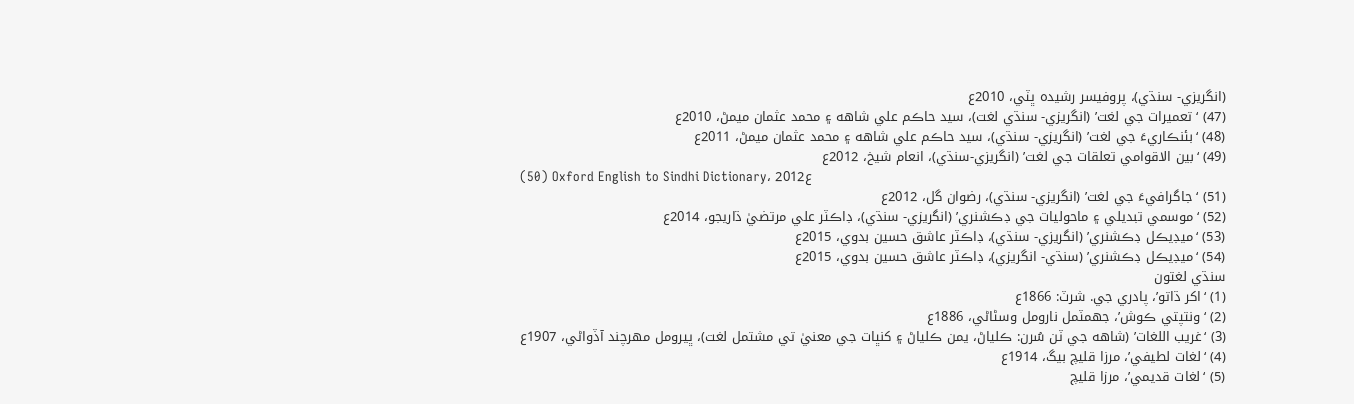(انگريزي- سنڌي)، پروفيسر رشيده ڀٽي، 2010ع
(47) ‘تعميرات جي لغت’ (انگريزي- سنڌي لغت)، سيد حاڪم علي شاهه ۽ محمد عثمان ميمڻ، 2010ع
(48) ‘بئنڪاريءَ جي لغت’ (انگريزي- سنڌي)، سيد حاڪم علي شاهه ۽ محمد عثمان ميمڻ، 2011ع
(49) ‘بين الاقوامي تعلقات جي لغت’ (انگريزي-سنڌي)، انعام شيخ، 2012ع
(50) Oxford English to Sindhi Dictionary، 2012ع
(51) ‘جاگرافيءَ جي لغت’ (انگريزي- سنڌي)، رضوان گل، 2012ع
(52) ‘موسمي تبديلي ۽ ماحوليات جي ڊڪشنري’ (انگريزي- سنڌي)، ڊاڪٽر علي مرتضيٰ ڌاريجو، 2014ع
(53) ‘ميڊيڪل ڊڪشنري’ (انگريزي- سنڌي)، ڊاڪٽر عاشق حسين بدوي، 2015ع
(54) ‘ميڊيڪل ڊڪشنري’ (سنڌي- انگريزي)، ڊاڪٽر عاشق حسين بدوي، 2015ع
سنڌي لغتون
(1) ‘اکر ڌاتو’، پادري جي. شرٽ: 1866ع
(2) ‘ونتپتي ڪوش’، جهمٽمل نارومل وسڻاڻي، 1886ع
(3) ‘غريب اللغات’ (شاهه جي ٽن سُرن: ڪلياڻ، يمن ڪلياڻ ۽ کنڀات جي معنيٰ تي مشتمل لغت)، ڀيرومل مهرچند آڏواڻي، 1907ع
(4) ‘لغات لطيفي’، مرزا قليچ بيگ، 1914ع
(5) ‘لغات قديمي’، مرزا قليچ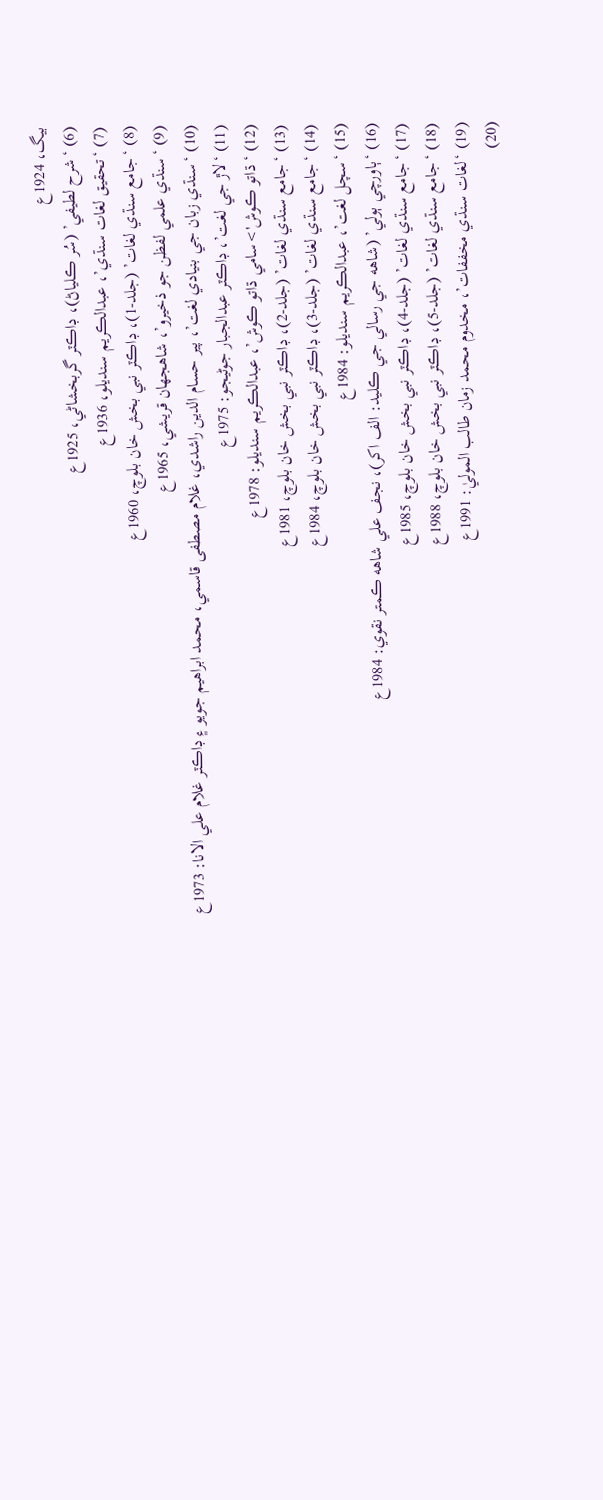بيگ، 1924ع
(6) ‘شرح لطيفي’ (سُر ڪلياڻ)، ڊاڪٽر گربخشاڻي، 1925ع
(7) ‘تحقيق لغات سنڌي’، عبدالڪريم سنديلو، 1936ع
(8) ‘جامع سنڌي لغات’ (جلد-1)، ڊاڪٽر نبي بخش خان بلوچ، 1960ع
(9) ‘سنڌي علمي لفظن جو ذخيرو’، شاهجهان قريشي، 1965ع
(10) ‘سنڌي زبان جي بنيادي لغت’، پير حسام الدين راشدي، غلام مصطفى قاسمي، محمد ابراهيم جويو ۽ ڊاڪٽر غلام علي الانا: 1973ع
(11) ‘لاڙ جي لغت’، ڊاڪٽر عبدالجبار جوڻيجو: 1975ع
(12) ‘ڌاتو ڪوش'>سامي ڌاتو ڪوش’، عبدالڪريم سنديلو: 1978ع
(13) ‘جامع سنڌي لغات’ (جلد-2)، ڊاڪٽر نبي بخش خان بلوچ، 1981ع
(14) ‘جامع سنڌي لغات’ (جلد-3)، ڊاڪٽر نبي بخش خان بلوچ، 1984ع
(15) ‘سچل لغت’، عبدالڪريم سنديلو: 1984ع
(16) ‘ٻاورچي ٻولي’ (شاهه جي رسالي جي ڪليد: الف اکر)، نجف علي شاهه ڪمتر نقوي: 1984ع
(17) ‘جامع سنڌي لغات’ (جلد-4)، ڊاڪٽر نبي بخش خان بلوچ، 1985ع
(18) ‘جامع سنڌي لغات’ (جلد-5)، ڊاڪٽر نبي بخش خان بلوچ، 1988ع
(19) ‘لغات سنڌي مخففات’، مخدوم محمد زمان طالب الموليٰ: 1991ع
(20)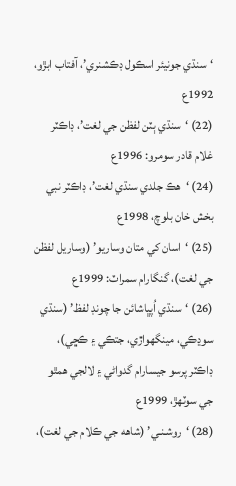‘سنڌي جونيئر اسڪول ڊڪشنري’، آفتاب ابڙو، 1992ع
(22) ‘سنڌي ٻٽن لفظن جي لغت’، ڊاڪٽر غلام قادر سومرو: 1996ع
(24) ‘هڪ جلدي سنڌي لغت’، ڊاڪٽر نبي بخش خان بلوچ، 1998ع
(25) ‘اسان کي متان وساريو’ (وساريل لفظن جي لغت)، گنگارام سمراٽ: 1999ع
(26) ‘سنڌي اُپڀاشائن جا چونڊ لفظ’ (سنڌي سوڍڪي، مينگهواڙي، جتڪي ۽ ڪڇي)، ڊاڪٽر پرسو جيسارام گدواڻي ۽ لالجي همٿو جي سوٽهڙ، 1999ع
(28) ‘روشـنـي’ (شاهه جي ڪلام جي لغت)،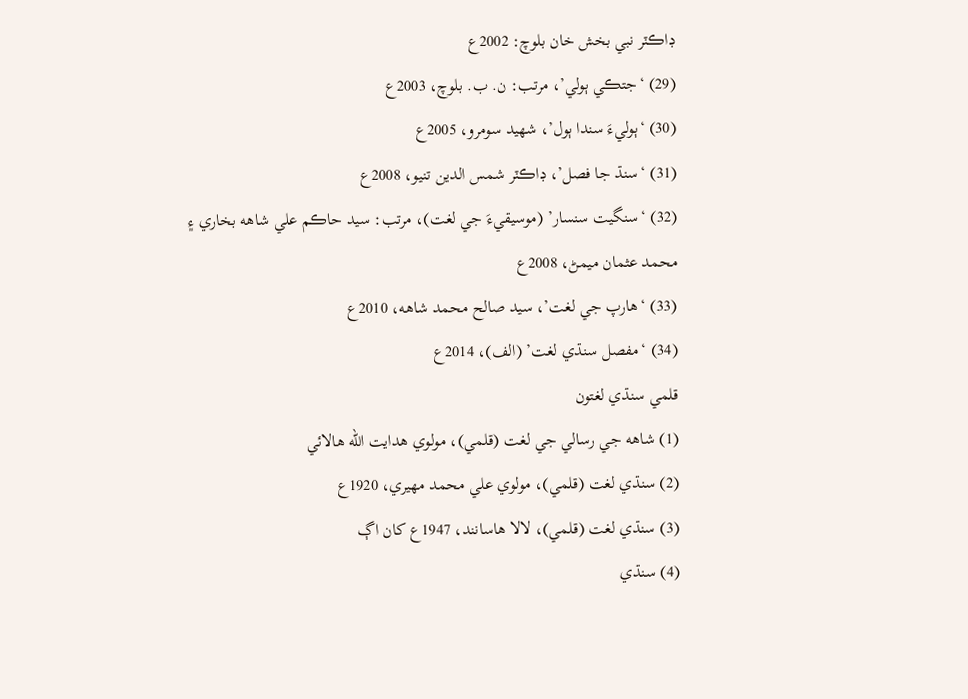ڊاڪٽر نبي بخش خان بلوچ: 2002ع
(29) ‘جتڪي ٻولي’، مرتب: ن. ب. بلوچ، 2003ع
(30) ‘ٻوليءَ سندا ٻول’، شهيد سومرو، 2005ع
(31) ‘سنڌ جا فصل’، ڊاڪٽر شمس الدين تنيو، 2008ع
(32) ‘سنگيت سنسار’ (موسيقيءَ جي لغت)، مرتب: سيد حاڪم علي شاهه بخاري ۽ محمد عثمان ميمڻ، 2008ع
(33) ‘هارپ جي لغت’، سيد صالح محمد شاهه، 2010ع
(34) ‘مفصل سنڌي لغت’ (الف)، 2014ع
قلمي سنڌي لغتون
(1) شاهه جي رسالي جي لغت (قلمي)، مولوي هدايت الله هالائي
(2) سنڌي لغت (قلمي)، مولوي علي محمد مهيري، 1920ع
(3) سنڌي لغت (قلمي)، لالا هاسانند، 1947ع کان اڳ
(4) سنڌي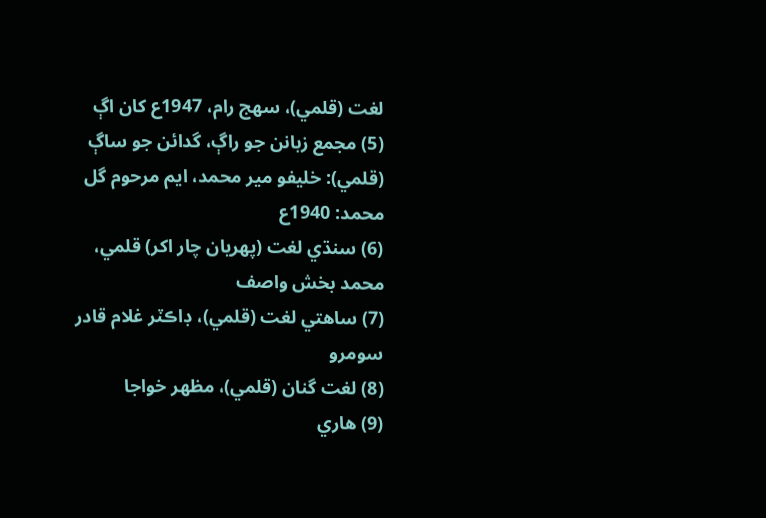لغت (قلمي)، سهج رام، 1947ع کان اڳ
(5) مجمع زبانن جو راڳ، گدائن جو ساڳ (قلمي): خليفو مير محمد، ايم مرحوم گل محمد: 1940ع
(6) سنڌي لغت (پهريان چار اکر) قلمي، محمد بخش واصف
(7) ساهتي لغت (قلمي)، ڊاڪٽر غلام قادر سومرو
(8) لغت گنان (قلمي)، مظهر خواجا
(9) هاري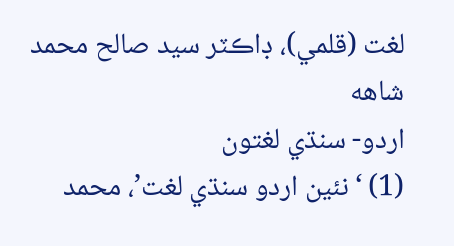لغت (قلمي)، ڊاڪٽر سيد صالح محمد شاهه
اردو- سنڌي لغتون
(1) ‘نئين اردو سنڌي لغت’، محمد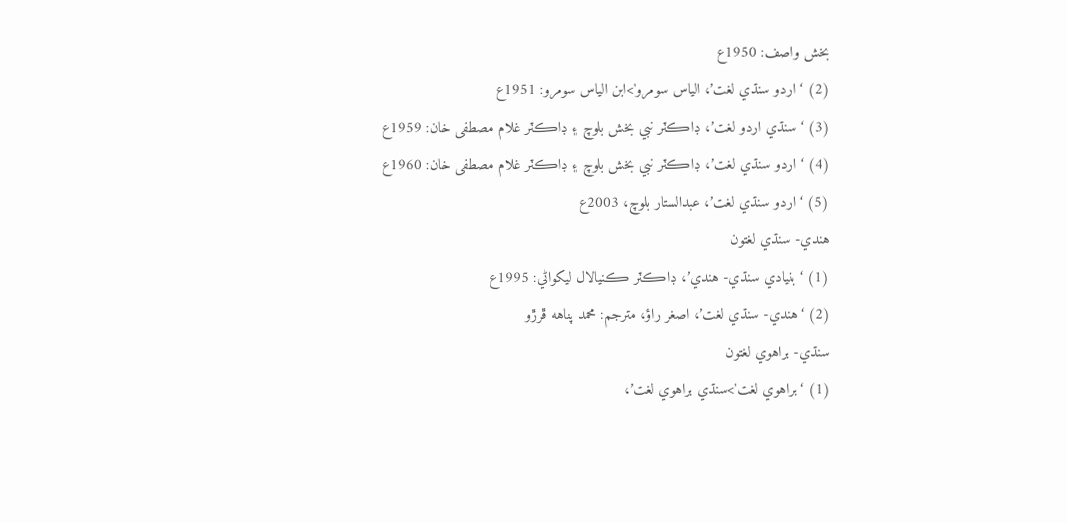بخش واصف: 1950ع
(2) ‘اردو سنڌي لغت’، الياس سومرو'>ابن الياس سومرو: 1951ع
(3) ‘سنڌي اردو لغت’، ڊاڪٽر نبي بخش بلوچ ۽ ڊاڪٽر غلام مصطفى خان: 1959ع
(4) ‘اردو سنڌي لغت’، ڊاڪٽر نبي بخش بلوچ ۽ ڊاڪٽر غلام مصطفى خان: 1960ع
(5) ‘اردو سنڌي لغت’، عبدالستار بلوچ، 2003ع
هندي- سنڌي لغتون
(1) ‘بنيادي سنڌي- هندي’، ڊاڪٽر ڪنيالال ليکواڻي: 1995ع
(2) ‘هندي- سنڌي لغت’، اصغر راؤ، مترجم: محمد پناهه ڦرڙو
سنڌي- براهوي لغتون
(1) ‘براهوي لغت'>سنڌي براهوي لغت’،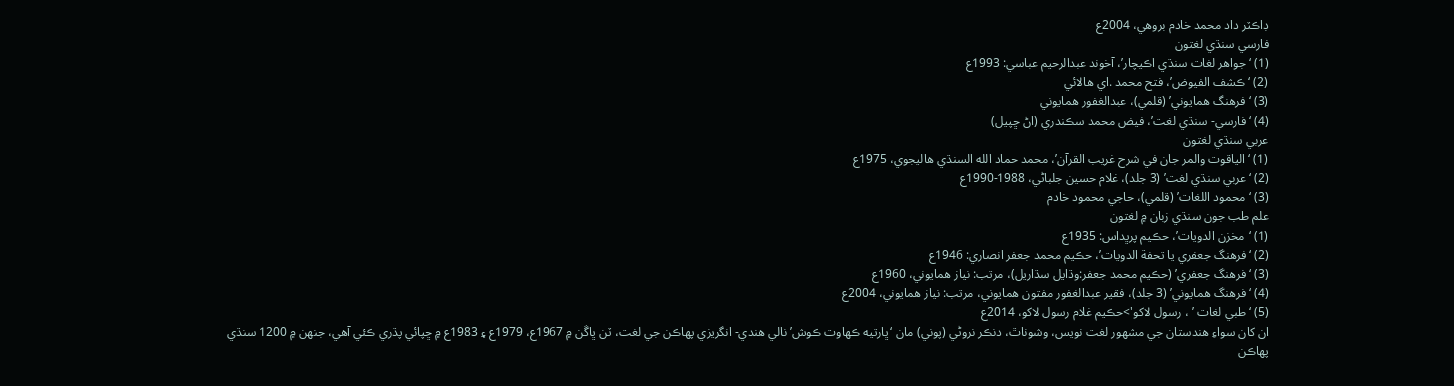ڊاڪٽر داد محمد خادم بروهي، 2004ع
فارسي سنڌي لغتون
(1) ‘جواهر لغات سنڌي اڪيچار’، آخوند عبدالرحيم عباسي: 1993ع
(2) ‘ڪشف الفيوض’، فتح محمد .اي هالائي
(3) ‘فرهنگ همايوني’ (قلمي)، عبدالغفور همايوني
(4) ‘فارسي- سنڌي لغت’، فيض محمد سڪندري (اڻ ڇپيل)
عربي سنڌي لغتون
(1) ‘الياقوت والمر جان في شرح غريب القرآن’، محمد حماد الله السنڌي هاليجوي، 1975ع
(2) ‘عربي سنڌي لغت’ (3 جلد)، غلام حسين جلباڻي، 1988-1990ع
(3) ‘محمود اللغات’ (قلمي)، حاجي محمود خادم
علم طب جون سنڌي زبان ۾ لغتون
(1) ‘مخزن الدويات’، حڪيم پرڀداس: 1935ع
(2) ‘فرهنگ جعفري يا تحفة الدويات’، حڪيم محمد جعفر انصاري: 1946ع
(3) ‘فرهنگ جعفري’ (حڪيم محمد جعفر:وڌايل سڌاريل)، مرتب: نياز همايوني، 1960ع
(4) ‘فرهنگ همايوني’ (3 جلد)، فقير عبدالغفور مفتون همايوني، مرتب: نياز همايوني، 2004ع
(5) ‘طبي لغات ’ ، رسول لاکو'>حڪيم غلام رسول لاکو، 2014ع
ان کان سواءِ هندستان جي مشهور لغت نويس، وشوناٿ، دنڪر نروڻي (پوني) مان ‘ڀارتيه ڪهاوت ڪوش’ نالي هندي- انگريزي پهاڪن جي لغت، ٽن ڀاڱن ۾ 1967ع، 1979ع ۽ 1983ع ۾ ڇپائي پڌري ڪئي آهي، جنهن ۾ 1200 سنڌي پهاڪن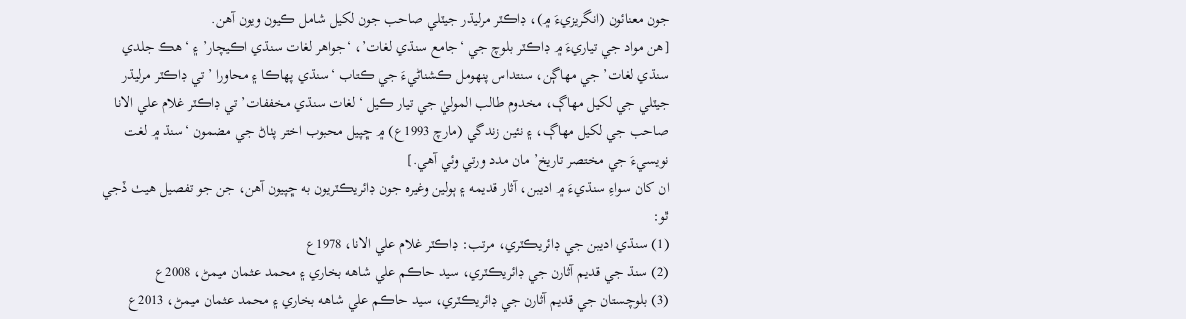جون معنائون (انگريزيءَ ۾)، ڊاڪٽر مرليڌر جيٽلي صاحب جون لکيل شامل ڪيون ويون آهن.
[هن مواد جي تياريءَ ۾ ڊاڪٽر بلوچ جي ‘جامع سنڌي لغات’، ‘جواهر لغات سنڌي اڪيچار’ ۽ ‘هڪ جلدي سنڌي لغات’ جي مهاڳن، سنتداس پنهومل ڪشناڻيءَ جي ڪتاب ‘سنڌي پهاڪا ۽ محاورا ’ تي ڊاڪٽر مرليڌر جيٽلي جي لکيل مهاڳ، مخدوم طالب الموليٰ جي تيار ڪيل ‘لغات سنڌي مخففات’ تي ڊاڪٽر غلام علي الانا صاحب جي لکيل مهاڳ، ۽ نئين زندگي (مارچ 1993ع) ۾ ڇپيل محبوب اختر پٺاڻ جي مضمون ‘سنڌ ۾ لغت نويسيءَ جي مختصر تاريخ’ مان مدد ورتي وئي آهي.]
ان کان سواءِ سنڌيءَ ۾ اديبن، آثار قديمه ۽ ٻولين وغيره جون ڊائريڪٽريون به ڇپيون آهن، جن جو تفصيل هيٺ ڏجي ٿو:
(1) سنڌي اديبن جي ڊائريڪٽري، مرتب: ڊاڪٽر غلام علي الانا، 1978ع
(2) سنڌ جي قديم آثارن جي ڊائريڪٽري، سيد حاڪم علي شاهه بخاري ۽ محمد عثمان ميمڻ، 2008ع
(3) بلوچستان جي قديم آثارن جي ڊائريڪٽري، سيد حاڪم علي شاهه بخاري ۽ محمد عثمان ميمڻ، 2013ع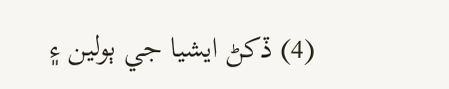(4) ڏکڻ ايشيا جي ٻولين ۽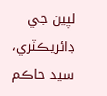لپين جي ڊائريڪٽري، سيد حاڪم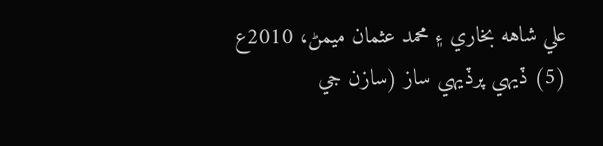علي شاهه بخاري ۽ محمد عثمان ميمڻ، 2010ع
(5) ڏيهي پرڏيهي ساز (سازن جي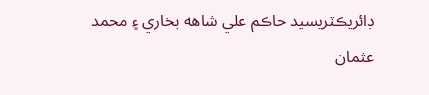ڊائريڪٽريسيد حاڪم علي شاهه بخاري ۽ محمد عثمان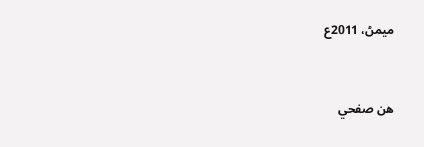ميمڻ، 2011ع


هن صفحي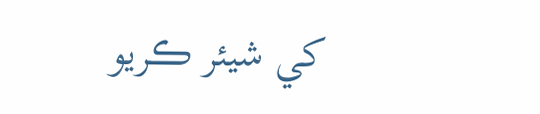کي شيئر ڪريو